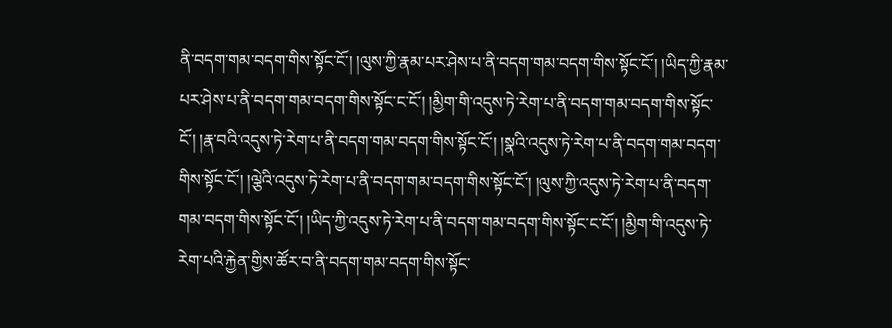ནི་བདག་གམ་བདག་གིས་སྟོང་ངོ་། །ལུས་ཀྱི་རྣམ་པར་ཤེས་པ་ནི་བདག་གམ་བདག་གིས་སྟོང་ངོ་། །ཡིད་ཀྱི་རྣམ་པར་ཤེས་པ་ནི་བདག་གམ་བདག་གིས་སྟོང་ང་ངོ་། །མྱིག་གི་འདུས་ཏེ་རེག་པ་ནི་བདག་གམ་བདག་གིས་སྟོང་ངོ་། །རྣ་བའི་འདུས་ཏེ་རེག་པ་ནི་བདག་གམ་བདག་གིས་སྟོང་ངོ་། །སྣའི་འདུས་ཏེ་རེག་པ་ནི་བདག་གམ་བདག་གིས་སྟོང་ངོ་། །ལྕེའི་འདུས་ཏེ་རེག་པ་ནི་བདག་གམ་བདག་གིས་སྟོང་ངོ་། །ལུས་ཀྱི་འདུས་ཏེ་རེག་པ་ནི་བདག་གམ་བདག་གིས་སྟོང་ངོ་། །ཡིད་ཀྱི་འདུས་ཏེ་རེག་པ་ནི་བདག་གམ་བདག་གིས་སྟོང་ང་ངོ་། །མྱིག་གི་འདུས་ཏེ་རེག་པའི་རྐྱེན་གྱིས་ཚོར་བ་ནི་བདག་གམ་བདག་གིས་སྟོང་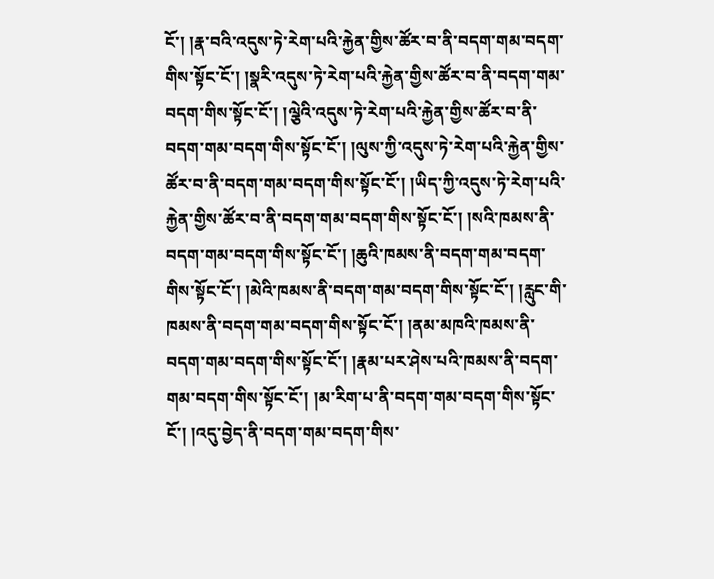ངོ་། །རྣ་བའི་འདུས་ཏེ་རེག་པའི་རྐྱེན་གྱིས་ཚོར་བ་ནི་བདག་གམ་བདག་གིས་སྟོང་ངོ་། །སྣརི་འདུས་ཏེ་རེག་པའི་རྐྱེན་གྱིས་ཚོར་བ་ནི་བདག་གམ་བདག་གིས་སྟོང་ངོ་། །ལྕེའི་འདུས་ཏེ་རེག་པའི་རྐྱེན་གྱིས་ཚོར་བ་ནི་བདག་གམ་བདག་གིས་སྟོང་ངོ་། །ལུས་ཀྱི་འདུས་ཏེ་རེག་པའི་རྐྱེན་གྱིས་ཚོར་བ་ནི་བདག་གམ་བདག་གིས་སྟོང་ངོ་། །ཡིད་ཀྱི་འདུས་ཏེ་རེག་པའི་རྐྱེན་གྱིས་ཚོར་བ་ནི་བདག་གམ་བདག་གིས་སྟོང་ངོ་། །སའི་ཁམས་ནི་བདག་གམ་བདག་གིས་སྟོང་ངོ་། །ཆུའི་ཁམས་ནི་བདག་གམ་བདག་གིས་སྟོང་ངོ་། །མེའི་ཁམས་ནི་བདག་གམ་བདག་གིས་སྟོང་ངོ་། །རླུང་གི་ཁམས་ནི་བདག་གམ་བདག་གིས་སྟོང་ངོ་། །ནམ་མཁའི་ཁམས་ནི་བདག་གམ་བདག་གིས་སྟོང་ངོ་། །རྣམ་པར་ཤེས་པའི་ཁམས་ནི་བདག་གམ་བདག་གིས་སྟོང་ངོ་། །མ་རིག་པ་ནི་བདག་གམ་བདག་གིས་སྟོང་ངོ་། །འདུ་བྱེད་ནི་བདག་གམ་བདག་གིས་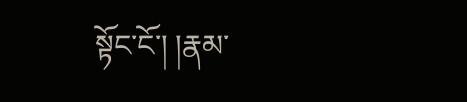སྟོང་ངོ་། །རྣམ་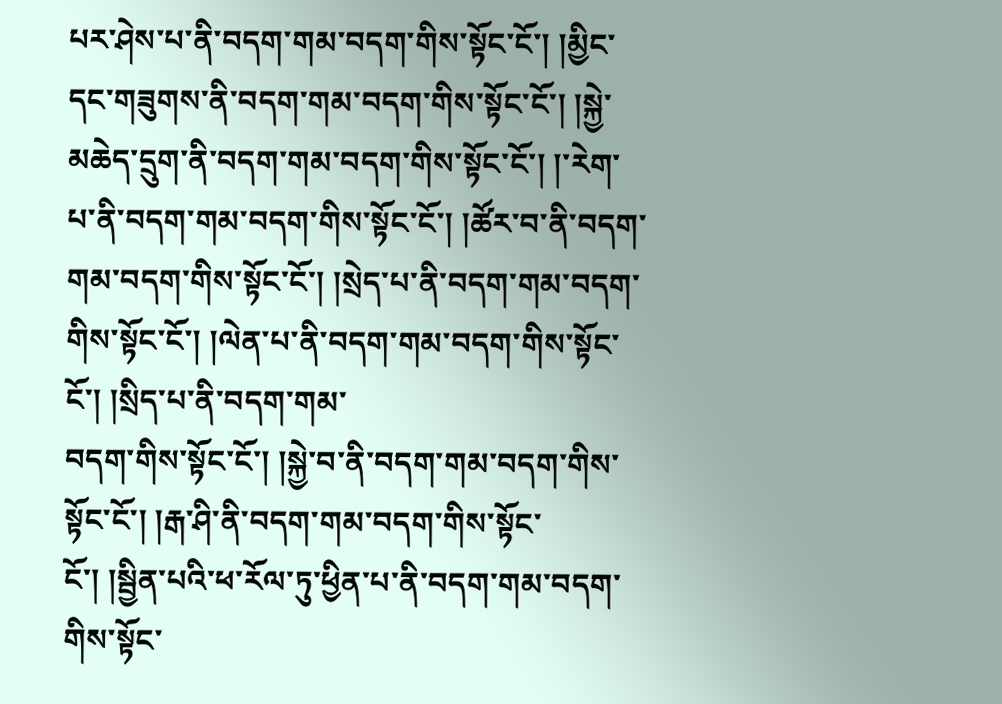པར་ཤེས་པ་ནི་བདག་གམ་བདག་གིས་སྟོང་ངོ་། །མྱིང་དང་གཟུགས་ནི་བདག་གམ་བདག་གིས་སྟོང་ངོ་། །སྐྱེ་མཆེད་དྲུག་ནི་བདག་གམ་བདག་གིས་སྟོང་ངོ་། །་རེག་པ་ནི་བདག་གམ་བདག་གིས་སྟོང་ངོ་། །ཚོར་བ་ནི་བདག་གམ་བདག་གིས་སྟོང་ངོ་། །སྲེད་པ་ནི་བདག་གམ་བདག་གིས་སྟོང་ངོ་། །ལེན་པ་ནི་བདག་གམ་བདག་གིས་སྟོང་ངོ་། །སྲིད་པ་ནི་བདག་གམ་
བདག་གིས་སྟོང་ངོ་། །སྐྱེ་བ་ནི་བདག་གམ་བདག་གིས་སྟོང་ངོ་། །རྒ་ཤི་ནི་བདག་གམ་བདག་གིས་སྟོང་ངོ་། །སྦྱིན་པའི་ཕ་རོལ་ཏུ་ཕྱིན་པ་ནི་བདག་གམ་བདག་གིས་སྟོང་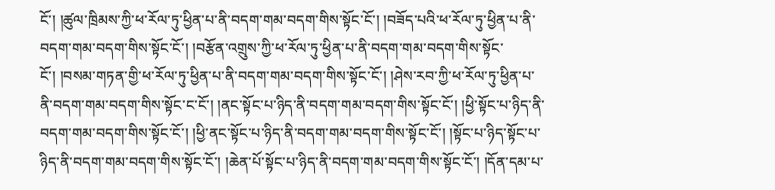ངོ་། །ཚུལ་ཁྲིམས་ཀྱི་ཕ་རོལ་ཏུ་ཕྱིན་པ་ནི་བདག་གམ་བདག་གིས་སྟོང་ངོ་། །བཟོད་པའི་ཕ་རོལ་ཏུ་ཕྱིན་པ་ནི་བདག་གམ་བདག་གིས་སྟོང་ངོ་། །བརྩོན་འགྲུས་ཀྱི་ཕ་རོལ་ཏུ་ཕྱིན་པ་ནི་བདག་གམ་བདག་གིས་སྟོང་ངོ་། །བསམ་གཏན་གྱི་ཕ་རོལ་ཏུ་ཕྱིན་པ་ནི་བདག་གམ་བདག་གིས་སྟོང་ངོ་། །ཤེས་རབ་ཀྱི་ཕ་རོལ་ཏུ་ཕྱིན་པ་ནི་བདག་གམ་བདག་གིས་སྟོང་ང་ངོ་། །ནང་སྟོང་པ་ཉིད་ནི་བདག་གམ་བདག་གིས་སྟོང་ངོ་། །ཕྱི་སྟོང་པ་ཉིད་ནི་བདག་གམ་བདག་གིས་སྟོང་ངོ་། །ཕྱི་ནང་སྟོང་པ་ཉིད་ནི་བདག་གམ་བདག་གིས་སྟོང་ངོ་། །སྟོང་པ་ཉིད་སྟོང་པ་ཉིད་ནི་བདག་གམ་བདག་གིས་སྟོང་ངོ་། །ཆེན་པོ་སྟོང་པ་ཉིད་ནི་བདག་གམ་བདག་གིས་སྟོང་ངོ་། །དོན་དམ་པ་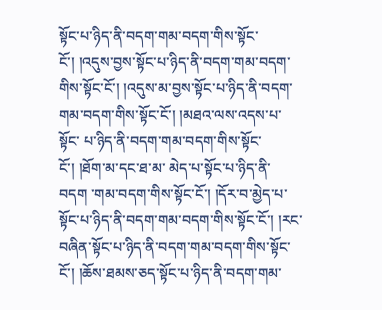སྟོང་པ་ཉིད་ནི་བདག་གམ་བདག་གིས་སྟོང་ངོ་། །འདུས་བྱས་སྟོང་པ་ཉིད་ནི་བདག་གམ་བདག་གིས་སྟོང་ངོ་། །འདུས་མ་བྱས་སྟོང་པ་ཉིད་ནི་བདག་གམ་བདག་གིས་སྟོང་ངོ་། །མཐའ་ལས་འདས་པ་སྟོང་ པ་ཉིད་ནི་བདག་གམ་བདག་གིས་སྟོང་ངོ་། །ཐོག་མ་དང་ཐ་མ་ མེད་པ་སྟོང་པ་ཉིད་ནི་བདག ་གམ་བདག་གིས་སྟོང་ངོ་། །དོར་བ་མྱེད་པ་སྟོང་པ་ཉིད་ནི་བདག་གམ་བདག་གིས་སྟོང་ངོ་། །རང་བཞིན་སྟོང་པ་ཉིད་ནི་བདག་གམ་བདག་གིས་སྟོང་ངོ་། །ཆོས་ཐམས་ཅད་སྟོང་པ་ཉིད་ནི་བདག་གམ་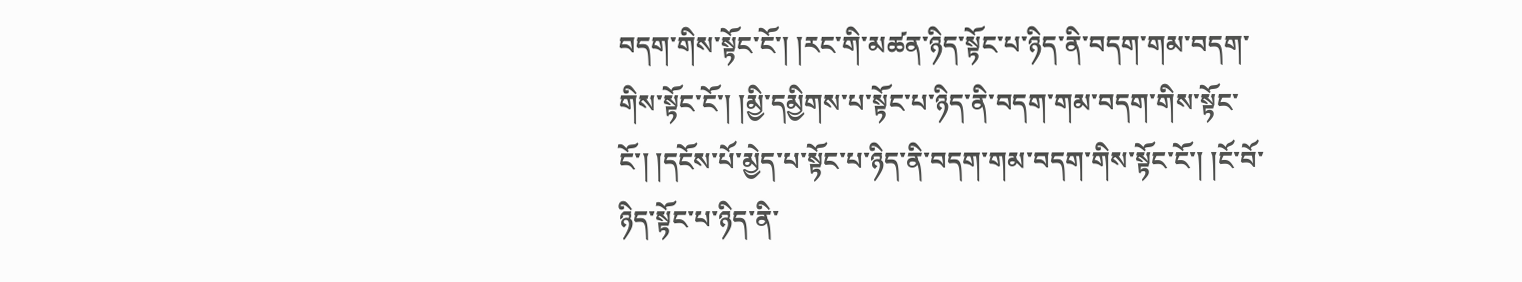བདག་གིས་སྟོང་ངོ་། །རང་གི་མཚན་ཉིད་སྟོང་པ་ཉིད་ནི་བདག་གམ་བདག་གིས་སྟོང་ངོ་། །མྱི་དམྱིགས་པ་སྟོང་པ་ཉིད་ནི་བདག་གམ་བདག་གིས་སྟོང་ངོ་། །དངོས་པོ་མྱེད་པ་སྟོང་པ་ཉིད་ནི་བདག་གམ་བདག་གིས་སྟོང་ངོ་། །ངོ་བོ་ཉིད་སྟོང་པ་ཉིད་ནི་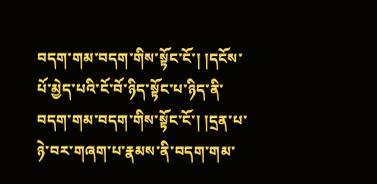བདག་གམ་བདག་གིས་སྟོང་ངོ་། །དངོས་པོ་མྱེད་པའི་ངོ་བོ་ཉིད་སྟོང་པ་ཉིད་ནི་བདག་གམ་བདག་གིས་སྟོང་ངོ་། །དྲན་པ་ཉེ་བར་གཞག་པ་རྣམས་ནི་བདག་གམ་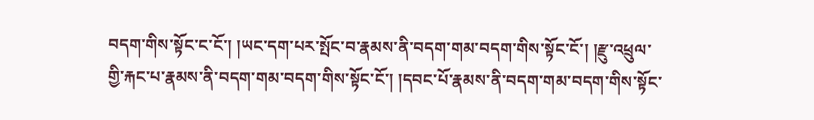བདག་གིས་སྟོང་ང་ངོ་། །ཡང་དག་པར་སྤོང་བ་རྣམས་ནི་བདག་གམ་བདག་གིས་སྟོང་ངོ་། །རྫུ་འཕྲུལ་
གྱི་རྐང་པ་རྣམས་ནི་བདག་གམ་བདག་གིས་སྟོང་ངོ་། །དབང་པོ་རྣམས་ནི་བདག་གམ་བདག་གིས་སྟོང་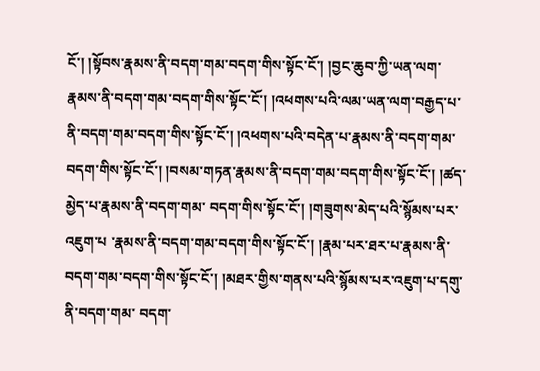ངོ་། །སྟོབས་རྣམས་ནི་བདག་གམ་བདག་གིས་སྟོང་ངོ་། །བྱང་ཆུབ་ཀྱི་ཡན་ལག་རྣམས་ནི་བདག་གམ་བདག་གིས་སྟོང་ངོ་། །འཕགས་པའི་ལམ་ཡན་ལག་བརྒྱད་པ་ནི་བདག་གམ་བདག་གིས་སྟོང་ངོ་། །འཕགས་པའི་བདེན་པ་རྣམས་ནི་བདག་གམ་བདག་གིས་སྟོང་ངོ་། །བསམ་གཏན་རྣམས་ནི་བདག་གམ་བདག་གིས་སྟོང་ངོ་། །ཚད་མྱེད་པ་རྣམས་ནི་བདག་གམ་ བདག་གིས་སྟོང་ངོ་། །གཟུགས་མེད་པའི་སྙོམས་པར་འཇུག་པ ་རྣམས་ནི་བདག་གམ་བདག་གིས་སྟོང་ངོ་། །རྣམ་པར་ཐར་པ་རྣམས་ནི་བདག་གམ་བདག་གིས་སྟོང་ངོ་། །མཐར་གྱིས་གནས་པའི་སྙོམས་པར་འཇུག་པ་དགུ་ནི་བདག་གམ་ བདག་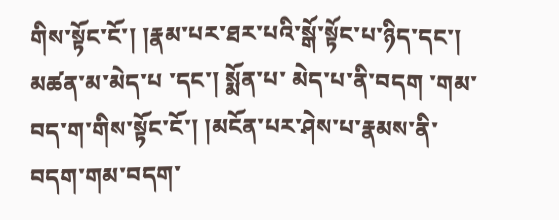གིས་སྟོང་ངོ་། །རྣམ་པར་ཐར་པའི་སྒོ་སྟོང་པ་ཉིད་དང་། མཚན་མ་མེད་པ ་དང་། སྨོན་པ་ མེད་པ་ནི་བདག ་གམ་བད་ག་གིས་སྟོང་ངོ་། །མངོན་པར་ཤེས་པ་རྣམས་ནི་བདག་གམ་བདག་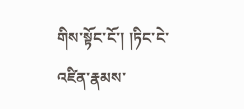གིས་སྟོང་ངོ་། །ཏིང་ངེ་འཛིན་རྣམས་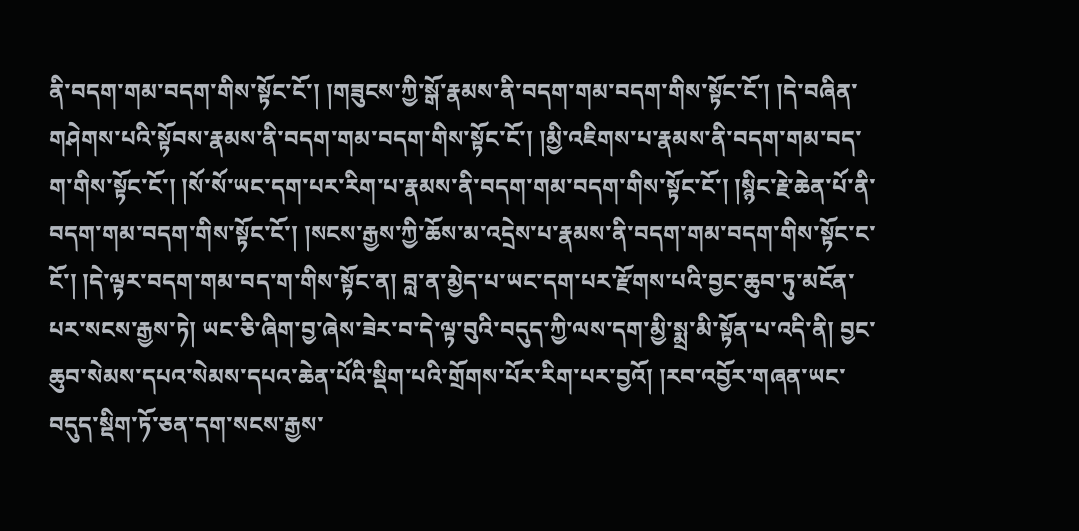ནི་བདག་གམ་བདག་གིས་སྟོང་ངོ་། །གཟུངས་ཀྱི་སྒོ་རྣམས་ནི་བདག་གམ་བདག་གིས་སྟོང་ངོ་། །དེ་བཞིན་གཤེགས་པའི་སྟོབས་རྣམས་ནི་བདག་གམ་བདག་གིས་སྟོང་ངོ་། །མྱི་འཇིགས་པ་རྣམས་ནི་བདག་གམ་བད་ག་གིས་སྟོང་ངོ་། །སོ་སོ་ཡང་དག་པར་རིག་པ་རྣམས་ནི་བདག་གམ་བདག་གིས་སྟོང་ངོ་། །སྙིང་རྗེ་ཆེན་པོ་ནི་བདག་གམ་བདག་གིས་སྟོང་ངོ་། །སངས་རྒྱས་ཀྱི་ཆོས་མ་འདྲེས་པ་རྣམས་ནི་བདག་གམ་བདག་གིས་སྟོང་ང་ངོ་། །དེ་ལྟར་བདག་གམ་བད་ག་གིས་སྟོང་ན། བླ་ན་མྱེད་པ་ཡང་དག་པར་རྫོགས་པའི་བྱང་ཆུབ་ཏུ་མངོན་པར་སངས་རྒྱས་ཏེ། ཡང་ཅི་ཞིག་བྱ་ཞེས་ཟེར་བ་དེ་ལྟ་བུའི་བདུད་ཀྱི་ལས་དག་མྱི་སྨྲ་མི་སྟོན་པ་འདི་ནི། བྱང་ཆུབ་སེམས་དཔའ་སེམས་དཔའ་ཆེན་པོའི་སྡིག་པའི་གྲོགས་པོར་རིག་པར་བྱའོ། །རབ་འབྱོར་གཞན་ཡང་བདུད་སྡིག་ཏོ་ཅན་དག་སངས་རྒྱས་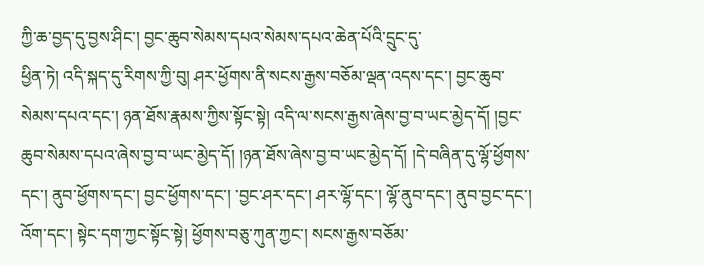ཀྱི་ཆ་བྱད་དུ་བྱས་ཤིང་། བྱང་ཆུབ་སེམས་དཔའ་སེམས་དཔའ་ཆེན་པོའི་དྲུང་དུ་
ཕྱིན་ཏེ། འདི་སྐད་དུ་རིགས་ཀྱི་བུ། ཤར་ཕྱོགས་ནི་སངས་རྒྱས་བཅོམ་ལྡན་འདས་དང་། བྱང་ཆུབ་སེམས་དཔའ་དང་། ཉན་ཐོས་རྣམས་ཀྱིས་སྟོང་སྟེ། འདི་ལ་སངས་རྒྱས་ཞེས་བྱ་བ་ཡང་མྱེད་དོ། །བྱང་ཆུབ་སེམས་དཔའ་ཞེས་བྱ་བ་ཡང་མྱེད་དོ། །ཉན་ཐོས་ཞེས་བྱ་བ་ཡང་མྱེད་དོ། །དེ་བཞིན་དུ་ལྷོ་ཕྱོགས་དང་། ནུབ་ཕྱོགས་དང་། བྱང་ཕྱོགས་དང་། ་བྱང་ཤར་དང་། ཤར་ལྷོ་དང་། ལྷོ་ནུབ་དང་། ནུབ་བྱང་དང་། འོག་དང་། སྟེང་དག་ཀྱང་སྟོང་སྟེ། ཕྱོགས་བཅུ་ཀུན་ཀྱང་། སངས་རྒྱས་བཅོམ་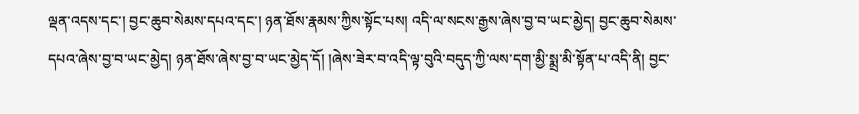ལྡན་འདས་དང་། བྱང་ཆུབ་སེམས་དཔའ་དང་། ཉན་ཐོས་རྣམས་ཀྱིས་སྟོང་པས། འདི་ལ་སངས་རྒྱས་ཞེས་བྱ་བ་ཡང་མྱེད། བྱང་ཆུབ་སེམས་དཔའ་ཞེས་བྱ་བ་ཡང་མྱེད། ཉན་ཐོས་ཞེས་བྱ་བ་ཡང་མྱེད་དོ། །ཞེས་ཟེར་བ་འདི་ལྟ་བུའི་བདུད་ཀྱི་ལས་དག་མྱི་སྨྲ་མི་སྟོན་པ་འདི་ནི། བྱང་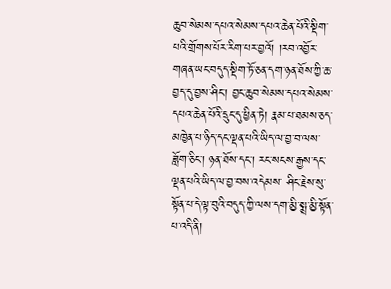ཆུབ་སེམས་དཔའ་སེམས་དཔའ་ཆེན་པོའི་སྡིག་པའི་གྲོགས་པོར་རིག་པར་བྱའོ། །རབ་འབྱོར་གཞན་ཡང་བདུད་སྡིག་ཏོ་ཅན་དག་ཉན་ཐོས་ཀྱི་ཆ་བྱད་དུ་བྱས་ཤིང་། བྱང་ཆུབ་སེམས་དཔའ་སེམས་དཔའ་ཆེན་པོའི་དྲུང་དུ་ཕྱིན་ཏེ། རྣམ་པ་ཐམས་ཅད་མཁྱེན་པ་ཉིད་དང་ལྡན་པའི་ཡིད་ལ་བྱ་བ་ལས་ཟློག་ཅིང་། ཉན་ཐོས་དང་། རང་སངས་རྒྱས་དང་ལྡན་པའི་ཡིད་ལ་བྱ་བས་འདེམས་ ཤིང་རྗེས་སུ་སྟོན་པ་དེ་ལྟ་བུའི་བདུད་ཀྱི་ལས་དག་མྱི་སྨྲ་མྱི་སྟོན་པ་འདི་ནི།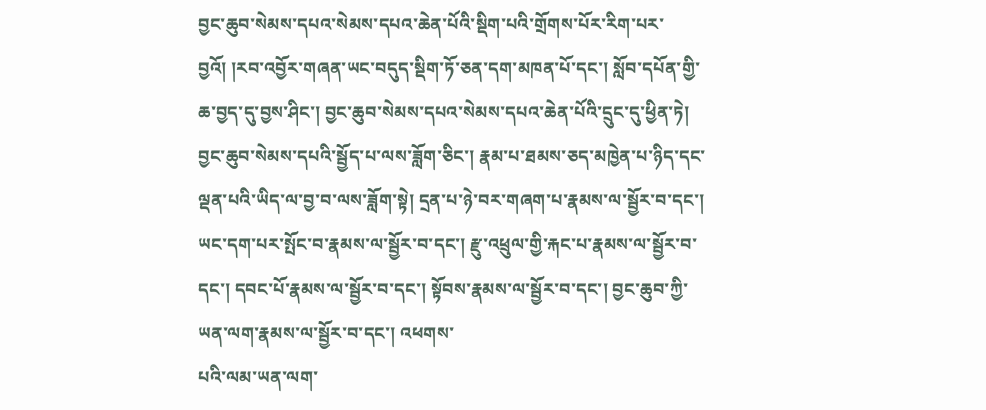བྱང་ཆུབ་སེམས་དཔའ་སེམས་དཔའ་ཆེན་པོའི་སྡིག་པའི་གྲོགས་པོར་རིག་པར་བྱའོ། །རབ་འབྱོར་གཞན་ཡང་བདུད་སྡིག་ཏོ་ཅན་དག་མཁན་པོ་དང་། སློབ་དཔོན་གྱི་ཆ་བྱད་དུ་བྱས་ཤིང་། བྱང་ཆུབ་སེམས་དཔའ་སེམས་དཔའ་ཆེན་པོའི་དྲུང་དུ་ཕྱིན་ཏེ། བྱང་ཆུབ་སེམས་དཔའི་སྦྱོད་པ་ལས་ཟློག་ཅིང་། རྣམ་པ་ཐམས་ཅད་མཁྱེན་པ་ཉིད་དང་ལྡན་པའི་ཡིད་ལ་བྱ་བ་ལས་ཟློག་སྟེ། དྲན་པ་ཉེ་བར་གཞག་པ་རྣམས་ལ་སྦྱོར་བ་དང་། ཡང་དག་པར་སྤོང་བ་རྣམས་ལ་སྦྱོར་བ་དང་། རྫུ་འཕྲུལ་གྱི་རྐང་པ་རྣམས་ལ་སྦྱོར་བ་དང་། དབང་པོ་རྣམས་ལ་སྦྱོར་བ་དང་། སྟོབས་རྣམས་ལ་སྦྱོར་བ་དང་། བྱང་ཆུབ་ཀྱི་ཡན་ལག་རྣམས་ལ་སྦྱོར་བ་དང་། འཕགས་
པའི་ལམ་ཡན་ལག་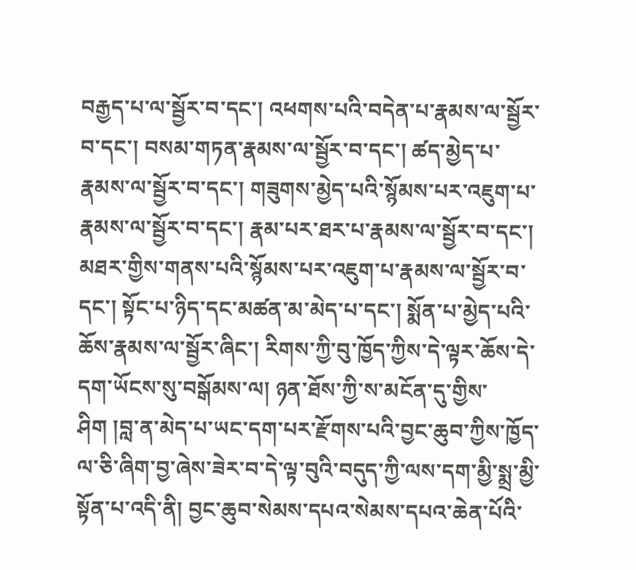བརྒྱད་པ་ལ་སྦྱོར་བ་དང་། འཕགས་པའི་བདེན་པ་རྣམས་ལ་སྦྱོར་བ་དང་། བསམ་གཏན་རྣམས་ལ་སྦྱོར་བ་དང་། ཚད་མྱེད་པ་རྣམས་ལ་སྦྱོར་བ་དང་། གཟུགས་མྱེད་པའི་སྙོམས་པར་འཇུག་པ་རྣམས་ལ་སྦྱོར་བ་དང་། རྣམ་པར་ཐར་པ་རྣམས་ལ་སྦྱོར་བ་དང་། མཐར་གྱིས་གནས་པའི་སྙོམས་པར་འཇུག་པ་རྣམས་ལ་སྦྱོར་བ་དང་། སྟོང་པ་ཉིད་དང་མཚན་མ་མེད་པ་དང་། སྨོན་པ་མྱེད་པའི་ ཆོས་རྣམས་ལ་སྦྱོར་ཞིང་། རིགས་ཀྱི་བུ་ཁྱོད་ཀྱིས་དེ་ལྟར་ཆོས་དེ་དག་ཡོངས་སུ་བསྒོམས་ལ། ཉན་ཐོས་ཀྱི་ས་མངོན་དུ་གྱིས་ཤིག །བླ་ན་མེད་པ་ཡང་དག་པར་རྫོགས་པའི་བྱང་ཆུབ་ཀྱིས་ཁྱོད་ལ་ཅི་ཞིག་བྱ་ཞེས་ཟེར་བ་དེ་ལྟ་བུའི་བདུད་ཀྱི་ལས་དག་མྱི་སྨྲ་མྱི་སྟོན་པ་འདི་ནི། བྱང་ཆུབ་སེམས་དཔའ་སེམས་དཔའ་ཆེན་པོའི་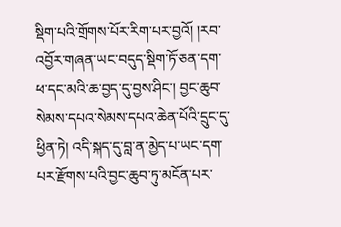སྡིག་པའི་གྲོགས་པོར་རིག་པར་བྱའོ། །རབ་འབྱོར་གཞན་ཡང་བདུད་སྡིག་ཏོ་ཅན་དག་ཕ་དང་མའི་ཆ་བྱད་དུ་བྱས་ཤིང་། བྱང་ཆུབ་སེམས་དཔའ་སེམས་དཔའ་ཆེན་པོའི་དྲུང་དུ་ཕྱིན་ཏེ། འདི་སྐད་དུ་བླ་ན་མྱེད་པ་ཡང་དག་པར་རྫོགས་པའི་བྱང་ཆུབ་ཏུ་མངོན་པར་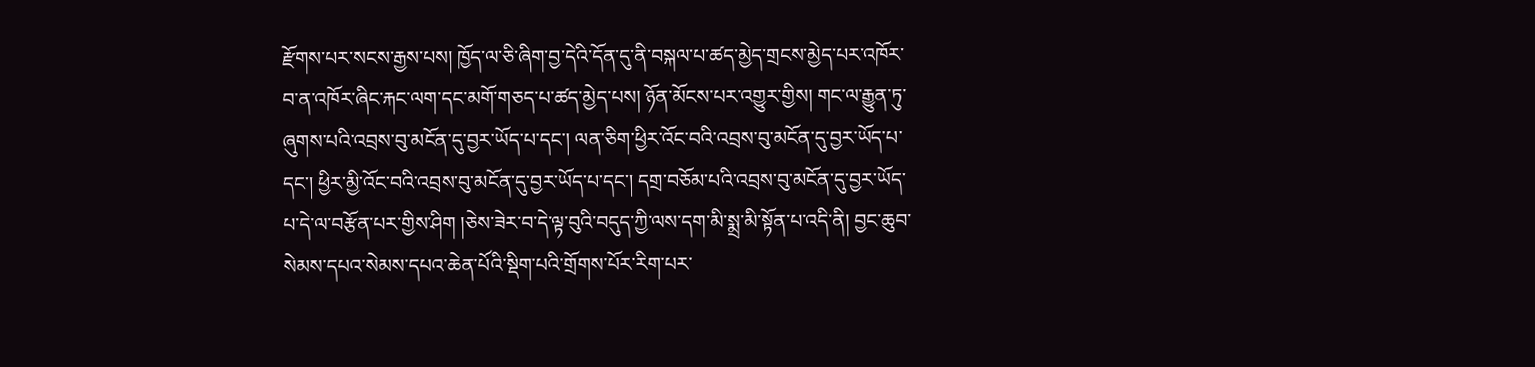རྫོགས་པར་སངས་རྒྱས་པས། ཁྱོད་ལ་ཅི་ཞིག་བྱ་དེའི་དོན་དུ་ནི་བསྐལ་པ་ཚད་མྱེད་གྲངས་མྱེད་པར་འཁོར་བ་ན་འཁོར་ཞིང་རྐང་ལག་དང་མགོ་གཅད་པ་ཚད་མྱེད་པས། ཉོན་མོངས་པར་འགྱུར་གྱིས། གང་ལ་རྒྱུན་ཏུ་ཞུགས་པའི་འབྲས་བུ་མངོན་དུ་བྱར་ཡོད་པ་དང་། ལན་ཅིག་ཕྱིར་འོང་བའི་འབྲས་བུ་མངོན་དུ་བྱར་ཡོད་པ་དང་། ཕྱིར་མྱི་འོང་བའི་འབྲས་བུ་མངོན་དུ་བྱར་ཡོད་པ་དང་། དགྲ་བཅོམ་པའི་འབྲས་བུ་མངོན་དུ་བྱར་ཡོད་པ་དེ་ལ་བརྩོན་པར་གྱིས་ཤིག །ཅེས་ཟེར་བ་དེ་ལྟ་བུའི་བདུད་ཀྱི་ལས་དག་མི་སྨྲ་མི་སྟོན་པ་འདི་ནི། བྱང་ཆུབ་སེམས་དཔའ་སེམས་དཔའ་ཆེན་པོའི་སྡིག་པའི་གྲོགས་པོར་རིག་པར་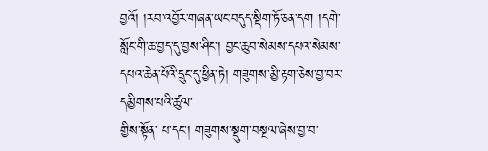བྱའོ། །རབ་འབྱོར་གཞན་ཡང་བདུད་སྡིག་ཏོ་ཅན་དག །དགེ་སློང་གི་ཆ་བྱད་དུ་བྱས་ཤིང་། བྱང་ཆུབ་སེམས་དཔའ་སེམས་དཔའ་ཆེན་པོའི་དྲུང་དུ་ཕྱིན་ཏེ། གཟུགས་མྱི་རྟག་ཅེས་བྱ་བར་དམྱིགས་པའི་ཚུལ་
གྱིས་སྟོན་ པ་དང་། གཟུགས་སྡུག་བསྔལ་ཞེས་བྱ་བ་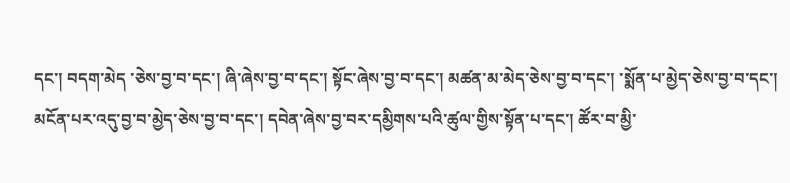དང་། བདག་མེད ་ཅེས་བྱ་བ་དང་། ཞི་ཞེས་བྱ་བ་དང་། སྟོང་ཞེས་བྱ་བ་དང་། མཚན་མ་མེད་ཅེས་བྱ་བ་དང་། ་སྨོན་པ་མྱེད་ཅེས་བྱ་བ་དང་། མངོན་པར་འདུ་བྱ་བ་མྱེད་ཅེས་བྱ་བ་དང་། དབེན་ཞེས་བྱ་བར་དམྱིགས་པའི་ཚུལ་གྱིས་སྟོན་པ་དང་། ཚོར་བ་མྱི་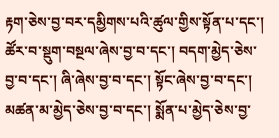རྟག་ཅེས་བྱ་བར་དམྱིགས་པའི་ཚུལ་གྱིས་སྟོན་པ་དང་། ཚོར་བ་སྡུག་བསྔལ་ཞེས་བྱ་བ་དང་། བདག་མྱེད་ཅེས་བྱ་བ་དང་། ཞི་ཞེས་བྱ་བ་དང་། སྟོང་ཞེས་བྱ་བ་དང་། མཚན་མ་མྱེད་ཅེས་བྱ་བ་དང་། སྨོན་པ་མྱེད་ཅེས་བྱ་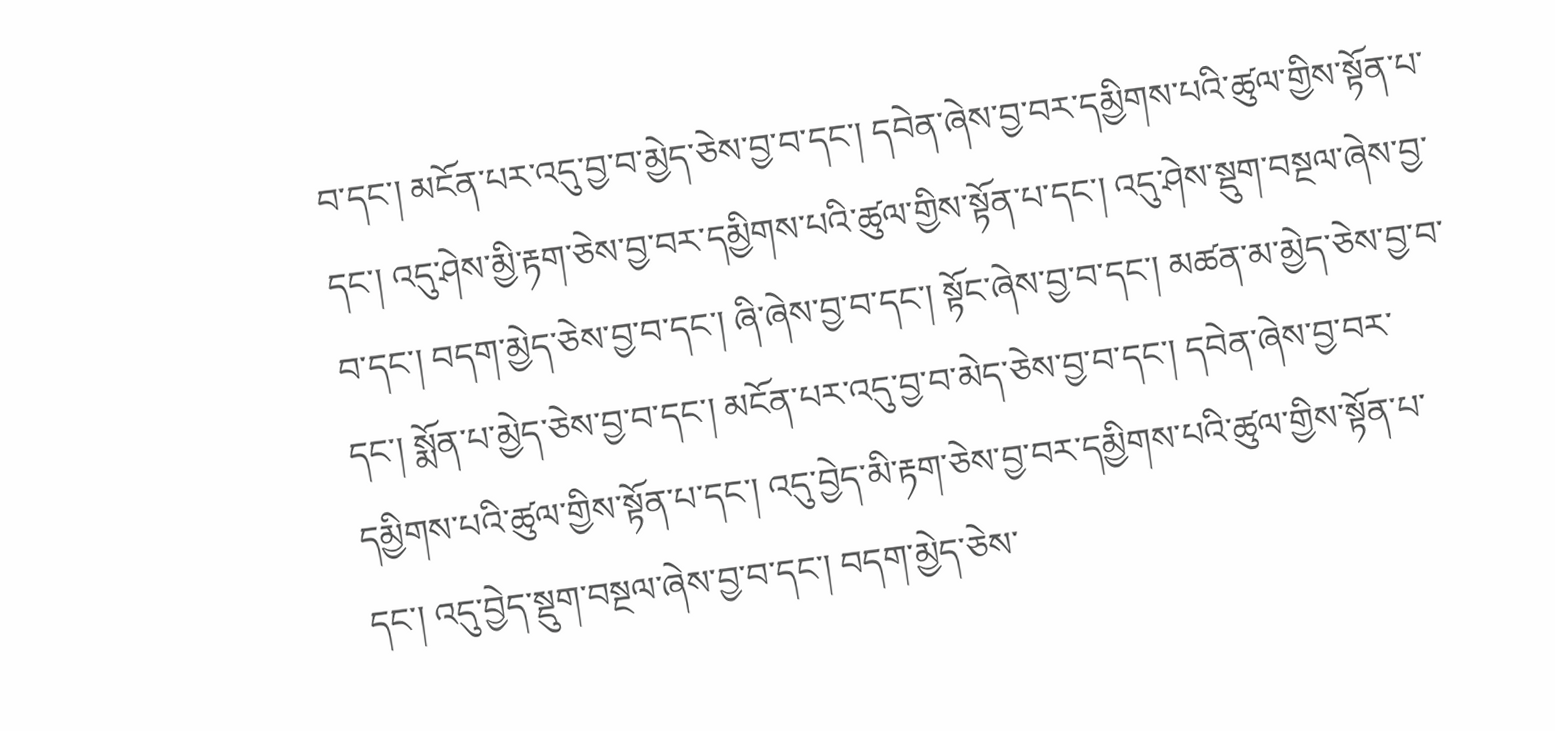བ་དང་། མངོན་པར་འདུ་བྱ་བ་མྱེད་ཅེས་བྱ་བ་དང་། དབེན་ཞེས་བྱ་བར་དམྱིགས་པའི་ཚུལ་གྱིས་སྟོན་པ་དང་། འདུ་ཤེས་མྱི་རྟག་ཅེས་བྱ་བར་དམྱིགས་པའི་ཚུལ་གྱིས་སྟོན་པ་དང་། འདུ་ཤེས་སྡུག་བསྔལ་ཞེས་བྱ་བ་དང་། བདག་མྱེད་ཅེས་བྱ་བ་དང་། ཞི་ཞེས་བྱ་བ་དང་། སྟོང་ཞེས་བྱ་བ་དང་། མཚན་མ་མྱེད་ཅེས་བྱ་བ་དང་། སྨོན་པ་མྱེད་ཅེས་བྱ་བ་དང་། མངོན་པར་འདུ་བྱ་བ་མེད་ཅེས་བྱ་བ་དང་། དབེན་ཞེས་བྱ་བར་དམྱིགས་པའི་ཚུལ་གྱིས་སྟོན་པ་དང་། འདུ་བྱེད་མི་རྟག་ཅེས་བྱ་བར་དམྱིགས་པའི་ཚུལ་གྱིས་སྟོན་པ་དང་། འདུ་བྱེད་སྡུག་བསྔལ་ཞེས་བྱ་བ་དང་། བདག་མྱེད་ཅེས་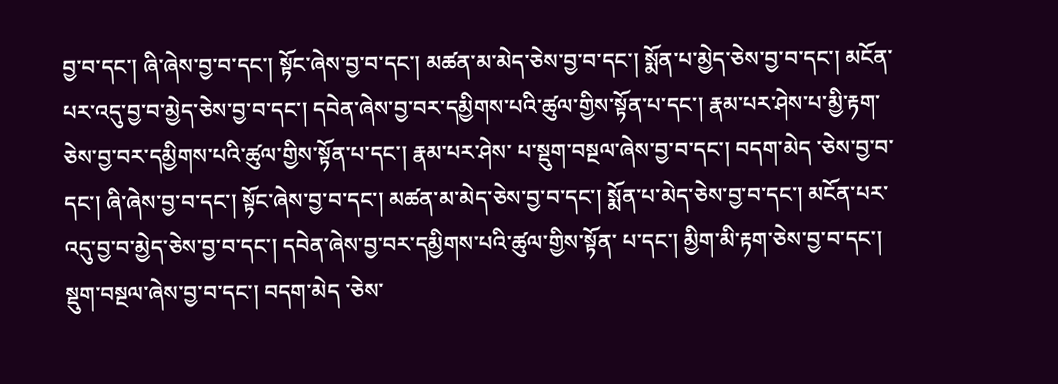བྱ་བ་དང་། ཞི་ཞེས་བྱ་བ་དང་། སྟོང་ཞེས་བྱ་བ་དང་། མཚན་མ་མེད་ཅེས་བྱ་བ་དང་། སྨོན་པ་མྱེད་ཅེས་བྱ་བ་དང་། མངོན་པར་འདུ་བྱ་བ་མྱེད་ཅེས་བྱ་བ་དང་། དབེན་ཞེས་བྱ་བར་དམྱིགས་པའི་ཚུལ་གྱིས་སྟོན་པ་དང་། རྣམ་པར་ཤེས་པ་མྱི་རྟག་ཅེས་བྱ་བར་དམྱིགས་པའི་ཚུལ་གྱིས་སྟོན་པ་དང་། རྣམ་པར་ཤེས་ པ་སྡུག་བསྔལ་ཞེས་བྱ་བ་དང་། བདག་མེད ་ཅེས་བྱ་བ་དང་། ཞི་ཞེས་བྱ་བ་དང་། སྟོང་ཞེས་བྱ་བ་དང་། མཚན་མ་མེད་ཅེས་བྱ་བ་དང་། སྨོན་པ་མེད་ཅེས་བྱ་བ་དང་། མངོན་པར་འདུ་བྱ་བ་མྱེད་ཅེས་བྱ་བ་དང་། དབེན་ཞེས་བྱ་བར་དམྱིགས་པའི་ཚུལ་གྱིས་སྟོན་ པ་དང་། མྱིག་མི་རྟག་ཅེས་བྱ་བ་དང་། སྡུག་བསྔལ་ཞེས་བྱ་བ་དང་། བདག་མེད ་ཅེས་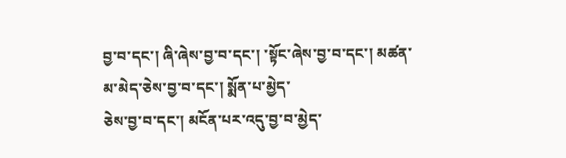བྱ་བ་དང་། ཞི་ཞེས་བྱ་བ་དང་། ་སྟོང་ཞེས་བྱ་བ་དང་། མཚན་མ་མེད་ཅེས་བྱ་བ་དང་། སྨོན་པ་མྱེད་
ཅེས་བྱ་བ་དང་། མངོན་པར་འདུ་བྱ་བ་མྱེད་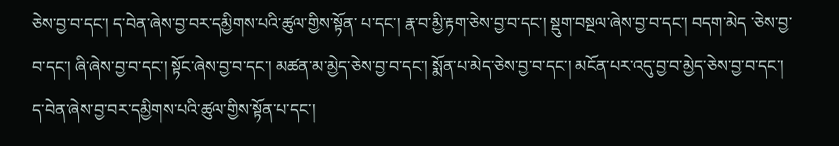ཅེས་བྱ་བ་དང་། ད་བེན་ཞེས་བྱ་བར་དམྱིགས་པའི་ཚུལ་གྱིས་སྟོན་ པ་དང་། རྣ་བ་མྱི་རྟག་ཅེས་བྱ་བ་དང་། སྡུག་བསྔལ་ཞེས་བྱ་བ་དང་། བདག་མེད ་ཅེས་བྱ་བ་དང་། ཞི་ཞེས་བྱ་བ་དང་། སྟོང་ཞེས་བྱ་བ་དང་། མཚན་མ་མྱེད་ཅེས་བྱ་བ་དང་། སྨོན་པ་མེད་ཅེས་བྱ་བ་དང་། མངོན་པར་འདུ་བྱ་བ་མྱེད་ཅེས་བྱ་བ་དང་། ད་བེན་ཞེས་བྱ་བར་དམྱིགས་པའི་ཚུལ་གྱིས་སྟོན་པ་དང་།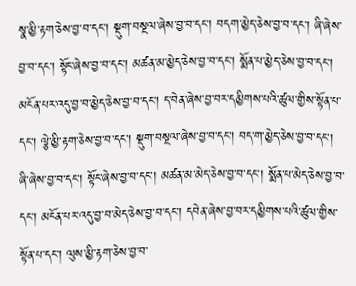སྣ་མྱི་རྟག་ཅེས་བྱ་བ་དང་། སྡུག་བསྔལ་ཞེས་བྱ་བ་དང་། བདག་མྱེད་ཅེས་བྱ་བ་དང་། ཞི་ཞེས་བྱ་བ་དང་། སྟོང་ཞེས་བྱ་བ་དང་། མཚན་མ་མྱེད་ཅེས་བྱ་བ་དང་། སྨོན་པ་མྱེད་ཅེས་བྱ་བ་དང་། མངོན་པར་འདུ་བྱ་བ་མྱེད་ཅེས་བྱ་བ་དང་། ད་བེན་ཞེས་བྱ་བར་དམྱིགས་པའི་ཚུལ་གྱིས་སྟོན་པ་དང་། ལྕེ་མྱི་རྟག་ཅེས་བྱ་བ་དང་། སྡུག་བསྔལ་ཞེས་བྱ་བ་དང་། བད་ག་མྱེད་ཅེས་བྱ་བ་དང་། ཞི་ཞེས་བྱ་བ་དང་། སྟོང་ཞེས་བྱ་བ་དང་། མཚན་མ་མེད་ཅེས་བྱ་བ་དང་། སྨོན་པ་མེད་ཅེས་བྱ་བ་དང་། མངོན་པར་འདུ་བྱ་བ་མེད་ཅེས་བྱ་བ་དང་། དབེན་ཞེས་བྱ་བར་དམྱིགས་པའི་ཚུལ་གྱིས་སྟོན་པ་དང་། ལུས་མྱི་རྟག་ཅེས་བྱ་བ་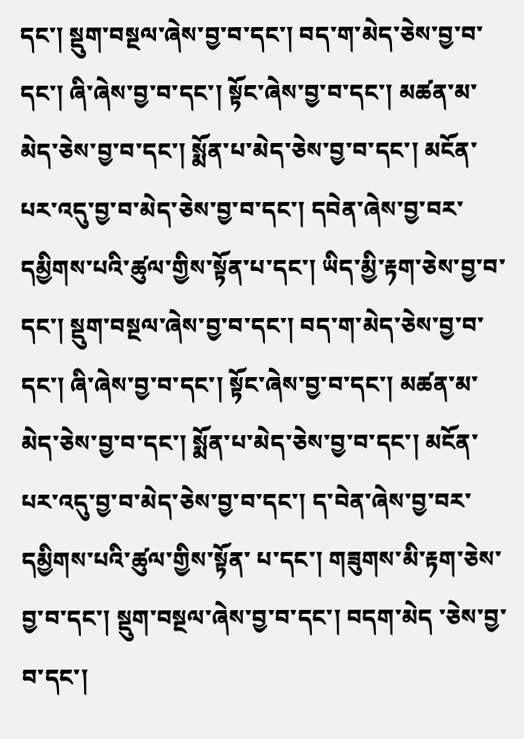དང་། སྡུག་བསྔལ་ཞེས་བྱ་བ་དང་། བད་ག་མེད་ཅེས་བྱ་བ་དང་། ཞི་ཞེས་བྱ་བ་དང་། སྟོང་ཞེས་བྱ་བ་དང་། མཚན་མ་མེད་ཅེས་བྱ་བ་དང་། སྨོན་པ་མེད་ཅེས་བྱ་བ་དང་། མངོན་པར་འདུ་བྱ་བ་མེད་ཅེས་བྱ་བ་དང་། དབེན་ཞེས་བྱ་བར་དམྱིགས་པའི་ཚུལ་གྱིས་སྟོན་པ་དང་། ཡིད་མྱི་རྟག་ཅེས་བྱ་བ་དང་། སྡུག་བསྔལ་ཞེས་བྱ་བ་དང་། བད་ག་མེད་ཅེས་བྱ་བ་དང་། ཞི་ཞེས་བྱ་བ་དང་། སྟོང་ཞེས་བྱ་བ་དང་། མཚན་མ་མེད་ཅེས་བྱ་བ་དང་། སྨོན་པ་མེད་ཅེས་བྱ་བ་དང་། མངོན་པར་འདུ་བྱ་བ་མེད་ཅེས་བྱ་བ་དང་། ད་བེན་ཞེས་བྱ་བར་དམྱིགས་པའི་ཚུལ་གྱིས་སྟོན་ པ་དང་། གཟུགས་མི་རྟག་ཅེས་བྱ་བ་དང་། སྡུག་བསྔལ་ཞེས་བྱ་བ་དང་། བདག་མེད ་ཅེས་བྱ་བ་དང་།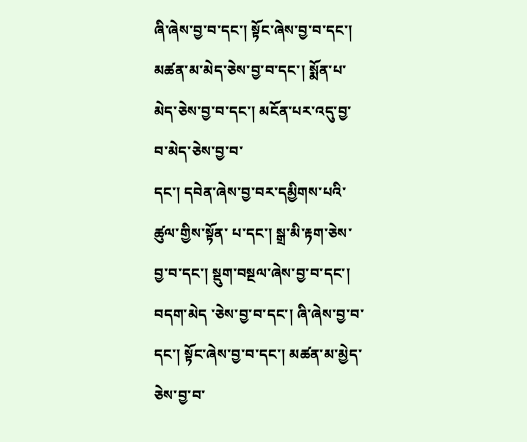ཞི་ཞེས་བྱ་བ་དང་། སྟོང་ཞེས་བྱ་བ་དང་། མཚན་མ་མེད་ཅེས་བྱ་བ་དང་། སྨོན་པ་མེད་ཅེས་བྱ་བ་དང་། མངོན་པར་འདུ་བྱ་བ་མེད་ཅེས་བྱ་བ་
དང་། དབེན་ཞེས་བྱ་བར་དམྱིགས་པའི་ཚུལ་གྱིས་སྟོན་ པ་དང་། སྒྲ་མི་རྟག་ཅེས་བྱ་བ་དང་། སྡུག་བསྔལ་ཞེས་བྱ་བ་དང་། བདག་མེད ་ཅེས་བྱ་བ་དང་། ཞི་ཞེས་བྱ་བ་དང་། སྟོང་ཞེས་བྱ་བ་དང་། མཚན་མ་མྱེད་ཅེས་བྱ་བ་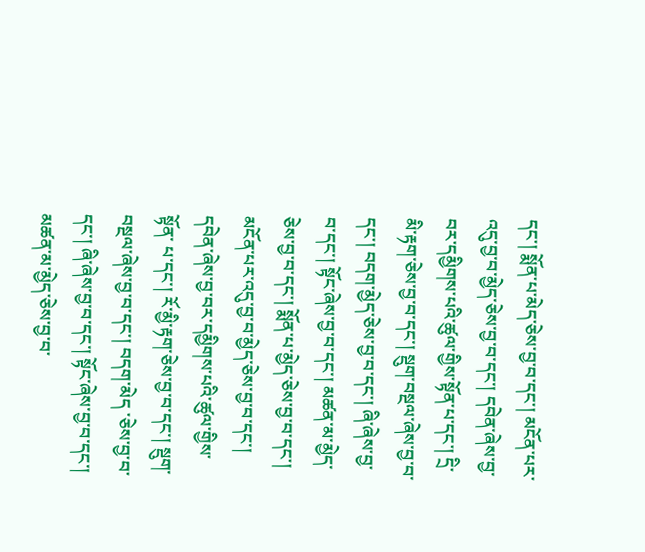དང་། སྨོན་པ་མེད་ཅེས་བྱ་བ་དང་། མངོན་པར་འདུ་བྱ་བ་མྱེད་ཅེས་བྱ་བ་དང་། དབེན་ཞེས་བྱ་བར་དམྱིགས་པའི་ཚུལ་གྱིས་སྟོན་པ་དང་། དྲི་མི་རྟག་ཅེས་བྱ་བ་དང་། སྡུག་བསྔལ་ཞེས་བྱ་བ་དང་། བདག་མྱེད་ཅེས་བྱ་བ་དང་། ཞི་ཞེས་བྱ་བ་དང་། སྟོང་ཞེས་བྱ་བ་དང་། མཚན་མ་མྱེད་ཅེས་བྱ་བ་དང་། སྨོན་པ་མྱེད་ཅེས་བྱ་བ་དང་། མངོན་པར་འདུ་བྱ་བ་མྱེད་ཅེས་བྱ་བ་དང་། དབེན་ཞེས་བྱ་བར་དམྱིགས་པའི་ཚུལ་གྱིས་སྟོན་ པ་དང་། རོ་མྱི་རྟག་ཅེས་བྱ་བ་དང་། སྡུག་བསྔལ་ཞེས་བྱ་བ་དང་། བདག་མེད ་ཅེས་བྱ་བ་དང་། ཞི་ཞེས་བྱ་བ་དང་། སྟོང་ཞེས་བྱ་བ་དང་། མཚན་མ་མྱེད་ཅེས་བྱ་བ་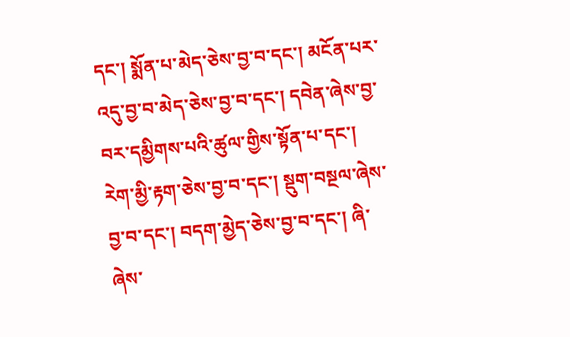དང་། སྨོན་པ་མེད་ཅེས་བྱ་བ་དང་། མངོན་པར་འདུ་བྱ་བ་མེད་ཅེས་བྱ་བ་དང་། དབེན་ཞེས་བྱ་བར་དམྱིགས་པའི་ཚུལ་གྱིས་སྟོན་པ་དང་། རེག་མྱི་རྟག་ཅེས་བྱ་བ་དང་། སྡུག་བསྔལ་ཞེས་བྱ་བ་དང་། བདག་མྱེད་ཅེས་བྱ་བ་དང་། ཞི་ཞེས་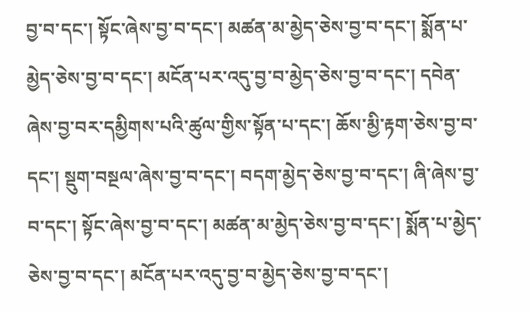བྱ་བ་དང་། སྟོང་ཞེས་བྱ་བ་དང་། མཚན་མ་མྱེད་ཅེས་བྱ་བ་དང་། སྨོན་པ་མྱེད་ཅེས་བྱ་བ་དང་། མངོན་པར་འདུ་བྱ་བ་མྱེད་ཅེས་བྱ་བ་དང་། དབེན་ཞེས་བྱ་བར་དམྱིགས་པའི་ཚུལ་གྱིས་སྟོན་པ་དང་། ཆོས་མྱི་རྟག་ཅེས་བྱ་བ་དང་། སྡུག་བསྔལ་ཞེས་བྱ་བ་དང་། བདག་མྱེད་ཅེས་བྱ་བ་དང་། ཞི་ཞེས་བྱ་བ་དང་། སྟོང་ཞེས་བྱ་བ་དང་། མཚན་མ་མྱེད་ཅེས་བྱ་བ་དང་། སྨོན་པ་མྱེད་ཅེས་བྱ་བ་དང་། མངོན་པར་འདུ་བྱ་བ་མྱེད་ཅེས་བྱ་བ་དང་།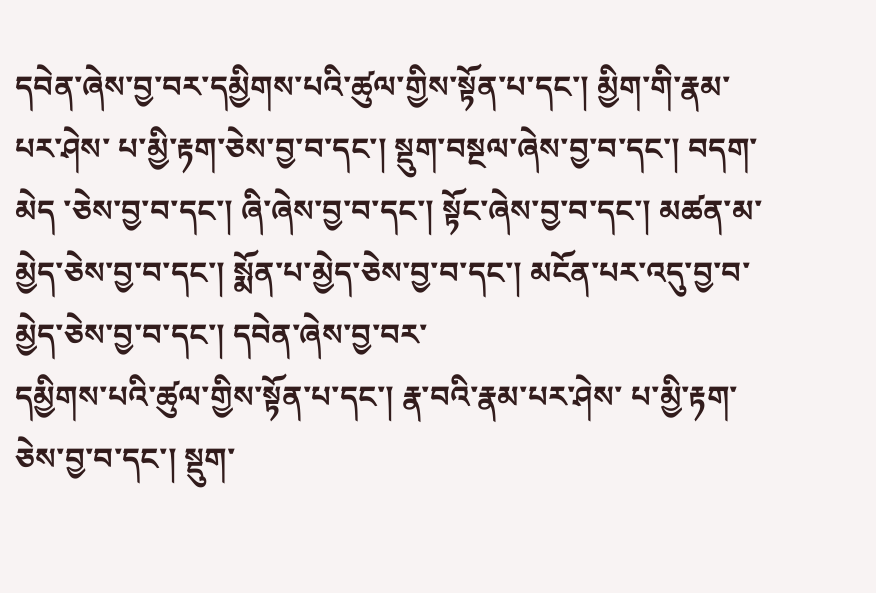དབེན་ཞེས་བྱ་བར་དམྱིགས་པའི་ཚུལ་གྱིས་སྟོན་པ་དང་། མྱིག་གི་རྣམ་པར་ཤེས་ པ་མྱི་རྟག་ཅེས་བྱ་བ་དང་། སྡུག་བསྔལ་ཞེས་བྱ་བ་དང་། བདག་མེད ་ཅེས་བྱ་བ་དང་། ཞི་ཞེས་བྱ་བ་དང་། སྟོང་ཞེས་བྱ་བ་དང་། མཚན་མ་མྱེད་ཅེས་བྱ་བ་དང་། སྨོན་པ་མྱེད་ཅེས་བྱ་བ་དང་། མངོན་པར་འདུ་བྱ་བ་མྱེད་ཅེས་བྱ་བ་དང་། དབེན་ཞེས་བྱ་བར་
དམྱིགས་པའི་ཚུལ་གྱིས་སྟོན་པ་དང་། རྣ་བའི་རྣམ་པར་ཤེས་ པ་མྱི་རྟག་ཅེས་བྱ་བ་དང་། སྡུག་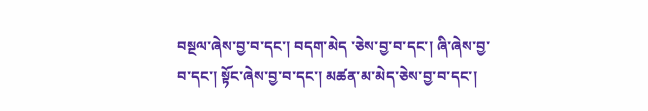བསྔལ་ཞེས་བྱ་བ་དང་། བདག་མེད ་ཅེས་བྱ་བ་དང་། ཞི་ཞེས་བྱ་བ་དང་། སྟོང་ཞེས་བྱ་བ་དང་། མཚན་མ་མེད་ཅེས་བྱ་བ་དང་།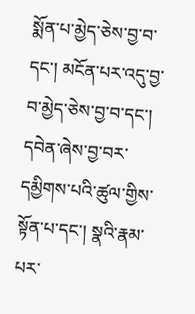སྨོན་པ་མྱེད་ཅེས་བྱ་བ་དང་། མངོན་པར་འདུ་བྱ་བ་མྱེད་ཅེས་བྱ་བ་དང་། དབེན་ཞེས་བྱ་བར་དམྱིགས་པའི་ཚུལ་གྱིས་སྟོན་པ་དང་། སྣའི་རྣམ་པར་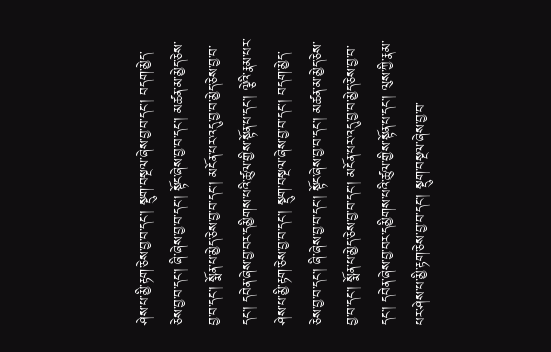ཤེས་པ་མྱི་རྟག་ཅེས་བྱ་བ་དང་། སྡུག་བསྔལ་ཞེས་བྱ་བ་དང་། བདག་མྱེད་ཅེས་བྱ་བ་དང་། ཞི་ཞེས་བྱ་བ་དང་། སྟོང་ཞེས་བྱ་བ་དང་། མཚན་མ་མྱེད་ཅེས་བྱ་བ་དང་། སྨོན་པ་མྱེད་ཅེས་བྱ་བ་དང་། མངོན་པར་འདུ་བྱ་བ་མྱེད་ཅེས་བྱ་བ་དང་། དབེན་ཞེས་བྱ་བར་དམྱིགས་པའི་ཚུལ་གྱིས་སྟོན་པ་དང་། ལྕེའི་རྣམ་པར་ཤེས་པ་མྱི་རྟག་ཅེས་བྱ་བ་དང་། སྡུག་བསྔལ་ཞེས་བྱ་བ་དང་། བདག་མྱེད་ཅེས་བྱ་བ་དང་། ཞི་ཞེས་བྱ་བ་དང་། སྟོང་ཞེས་བྱ་བ་དང་། མཚན་མ་མྱེད་ཅེས་བྱ་བ་དང་། སྨོན་པ་མྱེད་ཅེས་བྱ་བ་དང་། མངོན་པར་འདུ་བྱ་བ་མྱེད་ཅེས་བྱ་བ་དང་། དབེན་ཞེས་བྱ་བར་དམྱིགས་པའི་ཚུལ་གྱིས་སྟོན་པ་དང་། ལུས་ཀྱི་རྣམ་པར་ཤེས་པ་མྱི་རྟག་ཅེས་བྱ་བ་དང་། སྡུག་བསྔལ་ཞེས་བྱ་བ་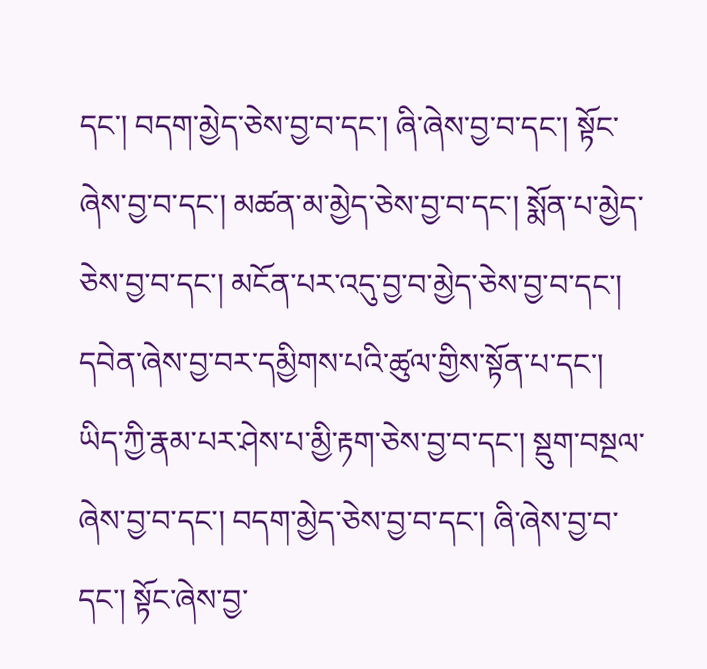དང་། བདག་མྱེད་ཅེས་བྱ་བ་དང་། ཞི་ཞེས་བྱ་བ་དང་། སྟོང་ཞེས་བྱ་བ་དང་། མཚན་མ་མྱེད་ཅེས་བྱ་བ་དང་། སྨོན་པ་མྱེད་ཅེས་བྱ་བ་དང་། མངོན་པར་འདུ་བྱ་བ་མྱེད་ཅེས་བྱ་བ་དང་། དབེན་ཞེས་བྱ་བར་དམྱིགས་པའི་ཚུལ་གྱིས་སྟོན་པ་དང་། ཡིད་ཀྱི་རྣམ་པར་ཤེས་པ་མྱི་རྟག་ཅེས་བྱ་བ་དང་། སྡུག་བསྔལ་ཞེས་བྱ་བ་དང་། བདག་མྱེད་ཅེས་བྱ་བ་དང་། ཞི་ཞེས་བྱ་བ་དང་། སྟོང་ཞེས་བྱ་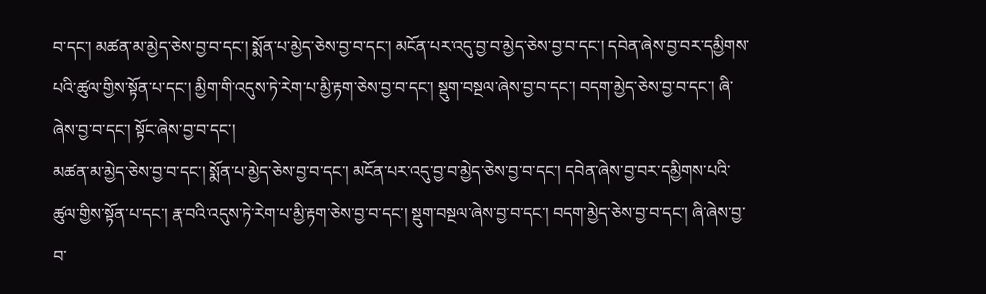བ་དང་། མཚན་མ་མྱེད་ཅེས་བྱ་བ་དང་། སྨོན་པ་མྱེད་ཅེས་བྱ་བ་དང་། མངོན་པར་འདུ་བྱ་བ་མྱེད་ཅེས་བྱ་བ་དང་། དབེན་ཞེས་བྱ་བར་དམྱིགས་པའི་ཚུལ་གྱིས་སྟོན་པ་དང་། མྱིག་གི་འདུས་ཏེ་རེག་པ་མྱི་རྟག་ཅེས་བྱ་བ་དང་། སྡུག་བསྔལ་ཞེས་བྱ་བ་དང་། བདག་མྱེད་ཅེས་བྱ་བ་དང་། ཞི་ཞེས་བྱ་བ་དང་། སྟོང་ཞེས་བྱ་བ་དང་།
མཚན་མ་མྱེད་ཅེས་བྱ་བ་དང་། སྨོན་པ་མྱེད་ཅེས་བྱ་བ་དང་། མངོན་པར་འདུ་བྱ་བ་མྱེད་ཅེས་བྱ་བ་དང་། དབེན་ཞེས་བྱ་བར་དམྱིགས་པའི་ཚུལ་གྱིས་སྟོན་པ་དང་། རྣ་བའི་འདུས་ཏེ་རེག་པ་མྱི་རྟག་ཅེས་བྱ་བ་དང་། སྡུག་བསྔལ་ཞེས་བྱ་བ་དང་། བདག་མྱེད་ཅེས་བྱ་བ་དང་། ཞི་ཞེས་བྱ་བ་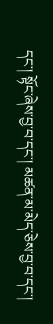དང་། སྟོང་ཞེས་བྱ་བ་དང་། མཚན་མ་མེད་ཅེས་བྱ་བ་དང་།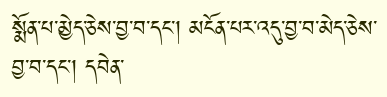སྨོན་པ་མྱེད་ཅེས་བྱ་བ་དང་། མངོན་པར་འདུ་བྱ་བ་མེད་ཅེས་བྱ་བ་དང་། དབེན་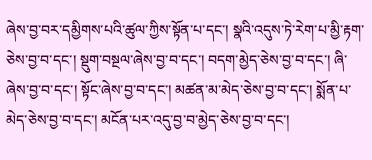ཞེས་བྱ་བར་དམྱིགས་པའི་ཚུལ་ཀྱིས་སྟོན་པ་དང་། སྣའི་འདུས་ཏེ་རེག་པ་མྱི་རྟག་ཅེས་བྱ་བ་དང་། སྡུག་བསྔལ་ཞེས་བྱ་བ་དང་། བདག་མྱེད་ཅེས་བྱ་བ་དང་། ཞི་ཞེས་བྱ་བ་དང་། སྟོང་ཞེས་བྱ་བ་དང་། མཚན་མ་མེད་ཅེས་བྱ་བ་དང་། སྨོན་པ་མེད་ཅེས་བྱ་བ་དང་། མངོན་པར་འདུ་བྱ་བ་མྱེད་ཅེས་བྱ་བ་དང་།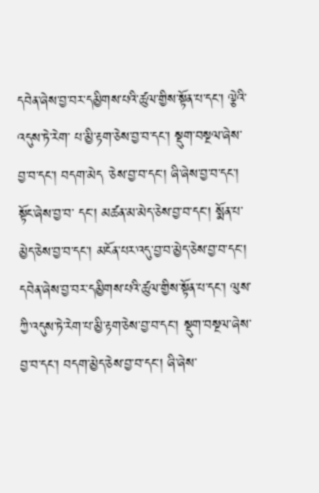དབེན་ཞེས་བྱ་བར་དམྱིགས་པའི་ཚུལ་གྱིས་སྟོན་པ་དང་། ལྕེའི་འདུས་ཏེ་རེག་ པ་མྱི་རྟག་ཅེས་བྱ་བ་དང་། སྡུག་བསྔལ་ཞེས་བྱ་བ་དང་། བདག་མེད ་ཅེས་བྱ་བ་དང་། ཞི་ཞེས་བྱ་བ་དང་། སྟོང་ཞེས་བྱ་བ་ དང་། མཚན་མ་མེད་ཅེས་བྱ་བ་དང་། སྨོན་པ་མྱེད་ཅེས་བྱ་བ་དང་། མངོན་པར་འདུ་བྱ་བ་མྱེད་ཅེས་བྱ་བ་དང་། དབེན་ཞེས་བྱ་བར་དམྱིགས་པའི་ཚུལ་གྱིས་སྟོན་པ་དང་། ལུས་ཀྱི་འདུས་ཏེ་རེག་པ་མྱི་རྟག་ཅེས་བྱ་བ་དང་། སྡུག་བསྔལ་ཞེས་བྱ་བ་དང་། བདག་མྱེད་ཅེས་བྱ་བ་དང་། ཞི་ཞེས་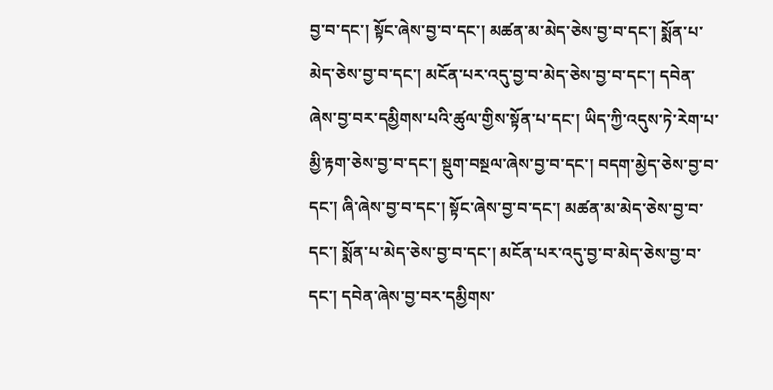བྱ་བ་དང་། སྟོང་ཞེས་བྱ་བ་དང་། མཚན་མ་མེད་ཅེས་བྱ་བ་དང་། སྨོན་པ་མེད་ཅེས་བྱ་བ་དང་། མངོན་པར་འདུ་བྱ་བ་མེད་ཅེས་བྱ་བ་དང་། དབེན་ཞེས་བྱ་བར་དམྱིགས་པའི་ཚུལ་གྱིས་སྟོན་པ་དང་། ཡིད་ཀྱི་འདུས་ཏེ་རེག་པ་མྱི་རྟག་ཅེས་བྱ་བ་དང་། སྡུག་བསྔལ་ཞེས་བྱ་བ་དང་། བདག་མྱེད་ཅེས་བྱ་བ་དང་། ཞི་ཞེས་བྱ་བ་དང་། སྟོང་ཞེས་བྱ་བ་དང་། མཚན་མ་མེད་ཅེས་བྱ་བ་དང་། སྨོན་པ་མེད་ཅེས་བྱ་བ་དང་། མངོན་པར་འདུ་བྱ་བ་མེད་ཅེས་བྱ་བ་དང་། དབེན་ཞེས་བྱ་བར་དམྱིགས་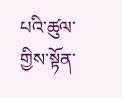པའི་ཚུལ་གྱིས་སྟོན་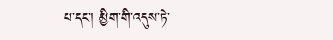པ་དང་། མྱིག་གི་འདུས་ཏེ་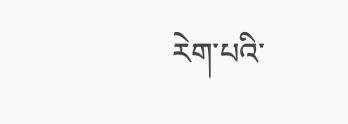རེག་པའི་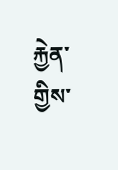རྐྱེན་གྱིས་